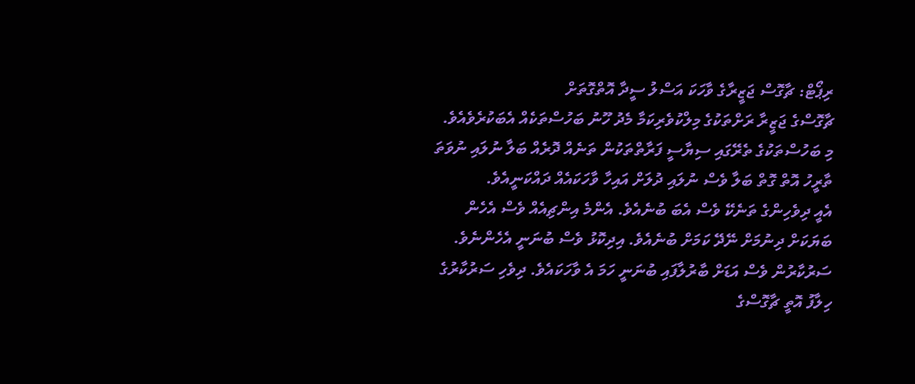ރިޕޯޓް: ޗާގޮސް ޖަޒީރާގެ ވާހަކަ އަސްލު ސީދާ އޮތްގޮތަށް
ޗާގޮސްގެ ޖަޒީރާ ރަށްތަކުގެ މިލްކުވެރިކަމާ މެދު ހޫނު ބަހުސްތަކެއް އެބަކުރެވެއެވެ. މި ބަހުސްތަކުގެ ތެރޭގައި ސިޔާސީ ފަރާތްތަކުން ތަނެއް ދޮރެއް ބަލާ ނުލައި ނުވަތަ ތާރީހު އޮތް ގޮތް ބަލާ ވެސް ނުލައި ދުލަށް އައިހާ ވާހަކައެއް ދައްކަނީއެވެ.
އެއީ ދިވެހިންގެ ތަނެކޭ ވެސް އެބަ ބުނެއެވެ. އެންމެ އިންޗިއެއް ވެސް އެހެން ބަޔަކަށް ދިނުމަށް ނޭދޭ ކަމަށް ބުނެއެވެ. އިދިކޮޅު ވެސް ބުނަނީ އެހެންނެވެ. ސަރުކާރުން ވެސް އަޑަށް ބާރުލާފައި ބުނަނީ ހަމަ އެ ވާހަކައެވެ. ދިވެހި ސަރުކާރުގެ ހިލާފު އޮތީ ޗާގޮސްގެ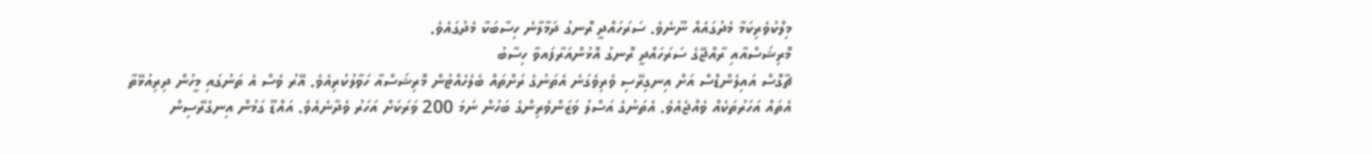މިލްކުވެރިކަމާ މެދުގައެއް ނޫނެވެ. ސަރަހައްދީ ރޮނގު ދަމާލާނެ ހިސާބަކާ މެދުގައެވެ.
މޮރިޝަސްއާއި ރާއްޖޭގެ ސަރަހައްދީ ރޮނގު އޮޅުންއަރާފައވާ ހިސާބު
ޗާގޮސް އައިލެންޑްސް އަށް އިނގިރޭސި ވެރިވެގަނެ އެތަނުގެ ރަށްތައް ބެލެހެއްޓުން މޮރިޝަސްއާ ހަވާލުކުރިއެވެ. އޭރު ވެސް އެ ތަނުގައި މީހުން ދިރިއުޅޭތާ އެތައް އަހަރުތަކެއް ވެއްޖެއެވެ. އެތަނުގެ އަސްލު ވަޒަންވެރިންގެ ބަހުން ނަމަ 200 ވަރަކަށް އަހަރު ވެދާނެއެވެ. އައްޑޫ ގަމުން އިނގެރޭސިން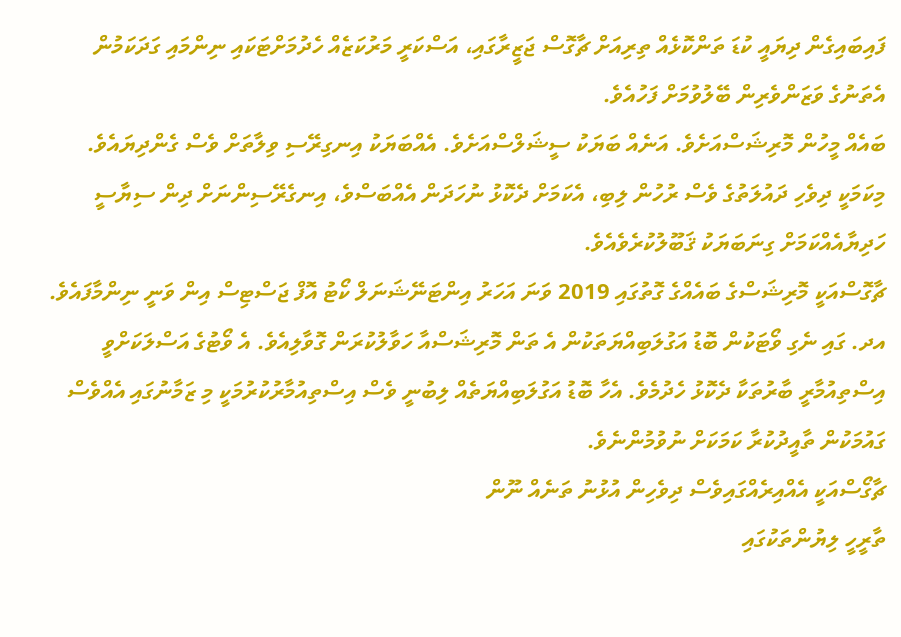ފައިބައިގެން ދިޔައީ ކުޑަ ތަންކޮޅެއް ތިރިއަށް ޗާގޮސް ޖަޒީރާގައި، އަސްކަރީ މަރުކަޒެއް ހެދުމަށްޓަކައި ނިންމައި ގަދަކަމުން އެތަނުގެ ވަޒަންވެރިން ބޭލުވުމަށް ފަހުއެވެ.
ބައެއް މީހުން މޮރިޝަސްއަށެވެ. އަނެއް ބަޔަކު ސީޝަލްސްއަށެވެ. އެއްބަޔަކު އިނގިރޭސި ވިލާތަށް ވެސް ގެންދިޔައެވެ. މިކަމަކީ ދިވެހި ދައުލަތުގެ ވެސް ރުހުން ލިބި، އެކަމަށް ދެކޮޅު ނުހަދަން އެއްބަސްވެ، އިނގެރޭސިންނަށް ދިން ސިޔާސީ ހަދިޔާއެއްކަމަށް ގިނަބަޔަކު ޤަބޫލުކުރެވެއެވެ.
ޗާގޮސްއަކީ މޮރިޝަސްގެ ބައެއްގެ ގޮތުގައި 2019 ވަނަ އަހަރު އިންޓަނޭޝަނަލް ކޯޓު އޮފް ޖަސްޓިސް އިން ވަނީ ނިންމާފައެވެ. އދ. ގައި ނެގި ވޯޓަކުން ބޮޑު އަގުލަބިއްޔަތަކުން އެ ތަން މޮރިޝަސްއާ ހަވާލުކުރަން ގޮވާލިއެވެ. އެ ވޯޓުގެ އަސްލަކަށްވީ އިސްތިއުމާރީ ބާރުތަކާ ދެކޮޅު ހެދުމެވެ. އެހާ ބޮޑު އަގުލަބިއްޔަތެއް ލިބުނީ ވެސް އިސްތިއުމާރުކުރުމަކީ މި ޒަމާނުގައި އެއްވެސް ގައުމަކުން ތާއީދުކުރާ ކަމަކަށް ނުވުމުންނެވެ.
ޗާގޯސްއަކީ އެއްއިރެއްގައިވެސް ދިވެހިން އުޅުނު ތަނެއް ނޫން
ތާރީހީ ލިޔުންތަކުގައި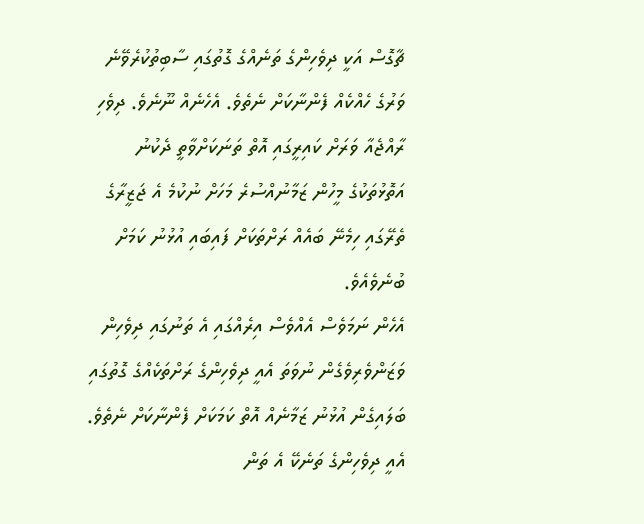ޗާގޮސް އަކީ ދިވެހިންގެ ތަނެއްގެ ގޮތުގައި ސާބިތުކުރެވޭނެ ވަރުގެ ހެއްކެއް ފެންނާކަށް ނެތެވެ. އެހެނެއް ނޫނެވެ. ދިވެހި ރާއްޖެއާ ވަރަށް ކައިރީގައި އޮތް ތަނަކަށްވާތީ ދެކުނު އަތޮޅުތަކުގެ މީހުން ޒަމާނުއްސުރެ މަހަށް ނުކުމެ އެ ޖަޒީރާގެ ތެރޭގައި ހިމެނޭ ބައެއް ރަށްތަކަށް ފައިބައި އުޅުނު ކަމަށް ބުނެވެއެވެ.
އެހެން ނަމަވެސް އެއްވެސް އިރެއްގައި އެ ތަނުގައި ދިވެހިން ވަޒަންވެރިވެގެން ނުވަތަ އެއީ ދިވެހިންގެ ރަށްތަކެއްގެ ގޮތުގައި ބަލައިގެން އުޅުނު ޒަމާނެއް އޮތް ކަމަކަށް ފެންނާކަށް ނެތެވެ. އެއީ ދިވެހިންގެ ތަނެކޭ އެ ތަން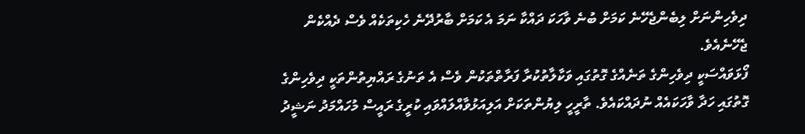ދިވެހިންނަށް ލިބެންޖެހޭނެ ކަމަށް ބުނެ ވާހަކަ ދައްކާ ނަމަ އެ ކަމަށް ބާރުދޭނެ ހެކިތަކެއް ވެސް ދެއްކެން ޖެހޭނެއެވެ.
ފޯޅަވައްސަކީ ދިވެހިންގެ ތަނެއްގެ ގޮތުގައި ވަކާލާތުކުރާ ފަރާތްތަކުން ވެސް އެ ތަނުގެ ރައްޔިތުންތަކީ ދިވެހިންގެ ގޮތުގައި ހަދާ ވާހަކައެއް ނުދައްކައެވެ. ތާރީހީ ލިޔުންތަކަށް އަލިއަޅުވާއްލައްވައި ކުރީގެ ރައީސް މުހައްމަދު ނަޝީދު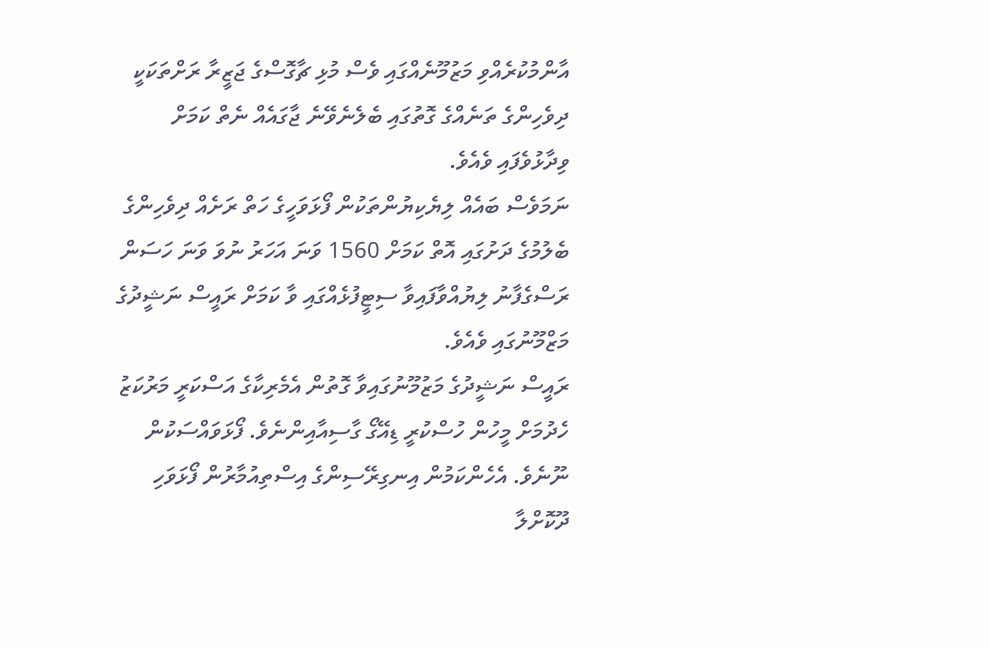އާންމުކުރެއްވި މަޒުމޫނެއްގައި ވެސް މުޅި ޗާގޮސްގެ ޖަޒީރާ ރަށްތަކަކީ ދިވެހިންގެ ތަނެއްގެ ގޮތުގައި ބެލެނެވޭނެ ޖާގައެއް ނެތް ކަމަށް ވިދާޅުވެފައި ވެއެވެ.
ނަމަވެސް ބައެއް ލިޔެކިޔުންތަކުން ފޯޅަވަހީގެ ހަތް ރަށެއް ދިވެހިންގެ ބެލުމުގެ ދަށުގައި އޮތް ކަމަށް 1560 ވަނަ އަހަރު ނުވަ ވަނަ ހަސަން ރަސްގެފާނު ލިޔުއްވާފައިވާ ސިޓީފުޅެއްގައި ވާ ކަމަށް ރައީސް ނަޝީދުގެ މަޒްމޫނުގައި ވެއެވެ.
ރައީސް ނަޝީދުގެ މަޒުމޫނުގައިވާ ގޮތުން އެމެރިކާގެ އަސްކަރީ މަރުކަޒު ހެދުމަށް މީހުން ހުސްކުރީ ޑިއޭގޯ ގާސިއާއިންނެވެ. ފޯޅަވައްސަކުން ނޫނެވެ. އެހެންކަމުން އިނގިރޭސިންގެ އިސްތިއުމާރުން ފޯޅަވަހި ދޫކޮށްލާ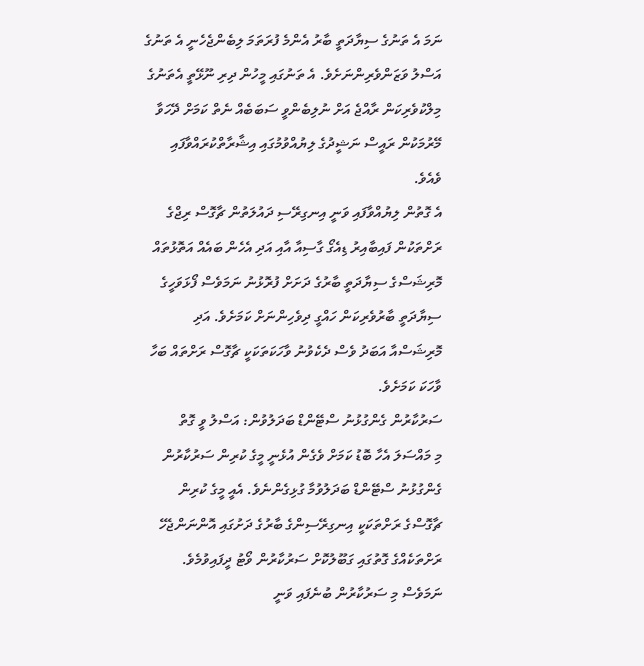ނަމަ އެ ތަނުގެ ސިޔާދަތީ ބާރު އެންމެ ފުރަތަމަ ލިބެންޖެހެނީ އެ ތަނުގެ އަސްލު ވަޒަންވެރިންނަށެވެ. އެ ތަނުގައި މީހުން ދިރި ނޫޅޭތީ އެތަނުގެ މިލްކުވެރިކަން ރާއްޖެ އަށް ނުލިބެންވީ ސަބަބެއް ނެތް ކަމަށް ދޭހަވާ މޭރުމަކުން ރައީސް ނަޝީދުގެ ލިޔުއްވުމުގައި އިޝާރާތްކުރައްވާފައި ވެއެވެ.
އެ ގޮތުން ލިޔުއްވާފައި ވަނީ އިނގިރޭސި ދައުލަތުން ޗާގޮސް ރިޖްގެ ރަށްތަކުން ފައިބާއިރު ޑިއެގޯ ގާސިއާ އާއި އަދި އެހެން ބައެއް އަތޮޅުތައް މޮރިޝަސްގެ ސިޔާދަތީ ބާރުގެ ދަށަށް ފުރޮޅުނު ނަމަވެސް ފޯޅަވަހީގެ ސިޔާދަތީ ބާރުވެރިކަން ހައްގީ ދިވެހިންނަށް ކަމަށެވެ. އަދި މޮރިޝަސްއާ އަބަދު ވެސް ދެކެވުނު ވާހަކަތަކަކީ ޗާގޮސް ރަށްތައް ބަހާ ވާހަކަ ކަމަށެވެ.
ސަރުކާރުން ގެންގުޅުނު ސްޓޭންޑް ބަދަލުވުން: އަސްލު ވީ ގޮތް
މި މައްސަލަ އެހާ ބޮޑު ކަމަށް ވެގެން އުޅެނީ މީގެ ކުރިން ސަރުކާރުން ގެންގުޅުނު ސްޓޭންޑް ބަދަލުވުމާ ގުޅިގެންނެވެ. އެއީ މީގެ ކުރިން ޗާގޮސްގެ ރަށްތަކަކީ އިނގިރޭސިންގެ ބާރުގެ ދަށުގައި އޮންނަންޖެހޭ ރަށްތަކެއްގެ ގޮތުގައި ގަބޫލުކޮށް ސަރުކާރުން ވޯޓު ދީފައިވުމެވެ.
ނަމަވެސް މި ސަރުކާރުން ބުނެފައި ވަނީ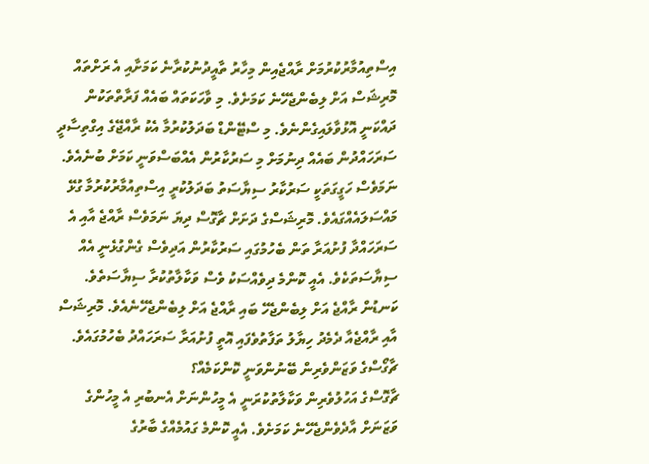އިސްތިއުމާރުކުރުމަށް ރާއްޖެއިން މިހާރު ތާއީދުނުކުރާނެ ކަމަށާއި އެ ރަށްތައް މޮރިޝަސް އަށް ލިބެންޖެހޭނެ ކަމަށެވެ. މި ވާހަކަތައް ބައެއް ފަރާތްތަކުން ދައްކަނީ އޮޅުވާލައިގެންނެވެ. މި ސްޓޭންޑް ބަދަލުކުރުމާ އެކު ރާއްޖޭގެ އިގްތިސާދީ ސަރަހައްދުން ބައެއް ދިނުމަށް މި ސަރުކާރުން އެއްބަސްވަނީ ކަމަށް ބުނެއެވެ.
ނަމަވެސް ހަގީގަތަކީ ސަރުކާރު ސިޔާސަތު ބަދަލުކުރީ އިސްތިއުމާރުކުރުމާ ގުޅޭ މައްސަލައެއްގައެވެ. މޮރިޝަސްގެ ދަށަށް ޗާގޮސް ދިޔަ ނަމަވެސް ރާއްޖެ އާއި އެ ސަރަހައްދާ ފުށުއަރާ ތަން ބެހުމުގައި ސަރުކާރުން އަދިވެސް ގެންގުޅެނީ އެއް ސިޔާސަތަކެވެ. އެއީ ކޮންމެ ދިވެއްސަކު ވެސް ވަކާލާތުކުރާ ސިޔާސަތެވެ. ކަނޑުން ރާއްޖެ އަށް ލިބެންޖެހޭ ބައި ރާއްޖެ އަށް ލިބެންޖެހޭނެއެވެ. މޮރިޝަސް އާއި ރާއްޖެއާ ދެމެދު ހިޔާލު ތަފާތުވެފައި އޮތީ ފުށުއަރާ ސަރަހައްދު ބެހުމުގައެވެ.
ޗާގޯސްގެ ވަޒަންވެރިން ބޭނުންވަނީ ކޮންކަމެއް؟
ޗާގޮސްގެ އަހުލުވެރިން ވަކާލާތުކުރަނީ އެ މީހުންނަށް އެނބުރި އެ މީހުންގެ ވަޒަނަށް އާދެވެންޖެހޭނެ ކަމަށެވެ. އެއީ ކޮންމެ ގައުމެއްގެ ބާރުގެ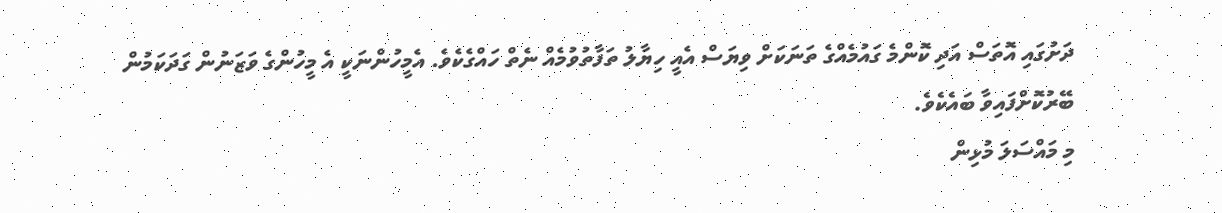ދަށުގައި އޮތަސް އަދި ކޮންމެ ގައުމެއްގެ ތަނަކަށް ވިޔަސް އެއީ ހިޔާލު ތަފާތުވުމެއް ނެތް ހައްގެކެވެ. އެމީހުންނަކީ އެ މީހުންގެ ވަޒަނުން ގަދަކަމުން ބޭރުކޮށްފައިވާ ބައެކެވެ.
މި މައްސަލަ މުޅިން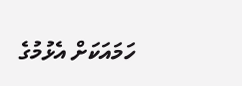ހަމައަކަށް އެޅުމުގެ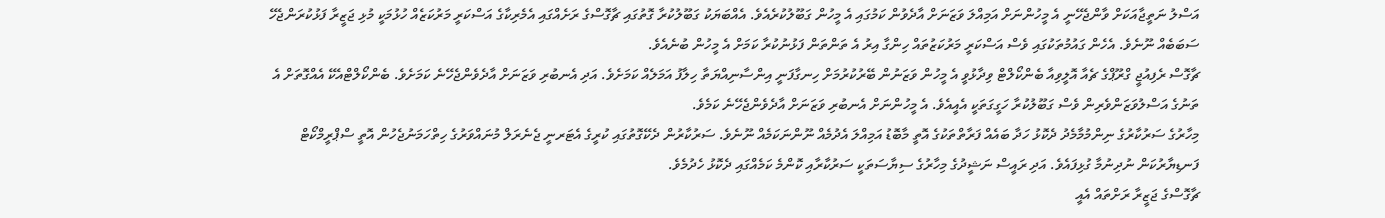އަސްލު ނަތީޖާއަކަށް ވާންޖެހޭނީ އެ މީހުންނަށް އަމިއްލަ ވަޒަނަށް އާދެވުން ކަމުގައި އެ މީހުން ގަބޫލުކުރެއެވެ. އެއްބަޔަކު ގަބޫލުކުރާ ގޮތުގައި ޗާގޮސްގެ ރަށެއްގައި އެމެރިކާގެ އަސްކަރީ މަރުކަޒެއް ހުޅުމަކީ މުޅި ޖަޒީރާ ފަޅުކުރަންޖެހޭ ސަބަބެއް ނޫނެވެ. އެހެން ގައުމުތަކުގައި ވެސް އަސްކަރީ މަރުކަޒުތައް ހިންގާ އިރު އެ ތަންތަން ފަޅުނުކުރާ ކަމަށް އެ މީހުން ބުނެއެވެ.
ޗާގޮސް ރެފިއުޖީ ގްރޫޕްގެ ޗެއާ އޮލީވިއާ ބެންކޯލްޓް ވިދާޅުވީ އެ މީހުން ވަޒަނުން ބޭރުކުރުމަށް ހިނގާފަނީ އިންސާނިއްޔަތާ ހިލާފު އަމަލެއް ކަމަށެވެ. އަދި އެނބުރި ވަޒަނަށް އާދެވެންޖެހޭނެ ކަމަށެވެ. ބެންކޯލްޓްއެކޭ އެއްގޮތަށް އެ ތަނުގެ އަސްލުވަޒަންވެރިން ވެސް ގަބޫލުކުރާ ހަގީގަތަކީ އެއީއެވެ. އެ މީހުންނަށް އެނބުރި ވަޒަނަށް އާދެވެންޖެހޭނެ ކަމެވެ.
މިހާރުގެ ސަރުކާރުގެ ނިންމުމާމެދު ދެކޮޅު ހަދާ ބައެއް ފަރާތްތަކުގެ އޮތީ މާބޮޑު އަމިއްލަ އެދުމެއް ނޫންނަކަމެއް ނޫނެވެ. ސަރުކާރުން ދެކޭގޮތުގައި ކުރީގެ އެޓަރނީ ޖެނެރަލް މުނައްވަރުގެ ހިތްހަމަނުޖެހުން އޮތީ ސްޕްރީމްކޯޓް ފަނޑިޔާރުކަން ނުދިނުމާ ގުޅިފައެވެ. އަދި ރައީސް ނަޝީދުގެ މިހާރުގެ ސިޔާސަތަކީ ސަރުކާރާއި ކޮންމެ ކަމެއްގައި ދެކޮޅު ހެދުމެވެ.
ޗާގޮސްގެ ޖަޒީރާ ރަށްތައް އެއީ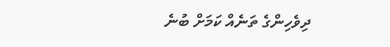ދިވެހިންގެ ތަނެއް ކަމަށް ބުނެ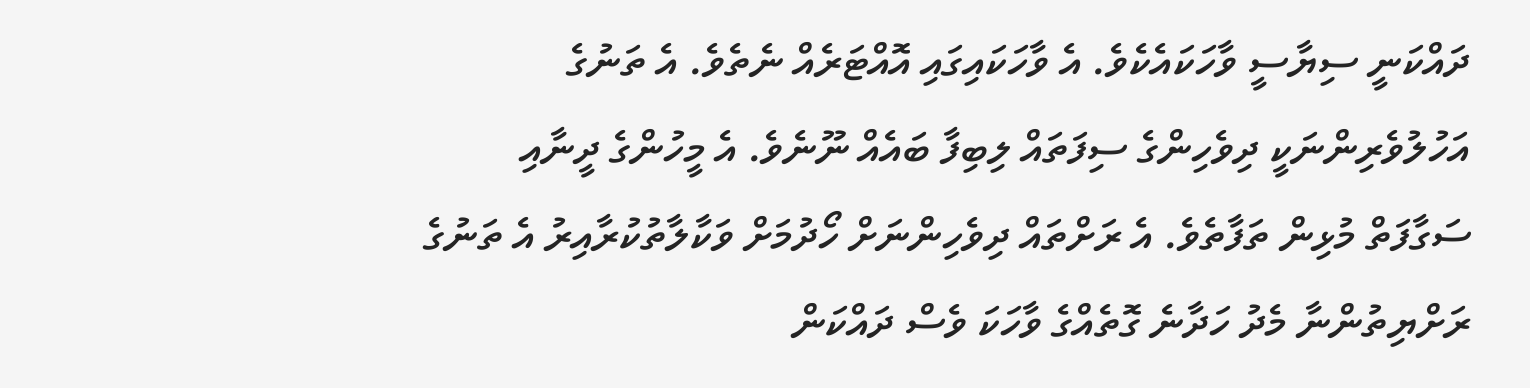ދައްކަނީ ސިޔާސީ ވާހަކައެކެވެ. އެ ވާހަކައިގައި އޮއްޓަރެއް ނެތެވެ. އެ ތަނުގެ އަހުލުވެރިންނަކީ ދިވެހިންގެ ސިފަތައް ލިބިފާ ބައެއް ނޫނެވެ. އެ މީހުންގެ ދީނާއި ސަގާފަތް މުޅިން ތަފާތެވެ. އެ ރަށްތައް ދިވެހިންނަށް ހޯދުމަށް ވަކާލާތުކުރާއިރު އެ ތަނުގެ ރަށްޔިތުންނާ މެދު ހަދާނެ ގޮތެއްގެ ވާހަކަ ވެސް ދައްކަން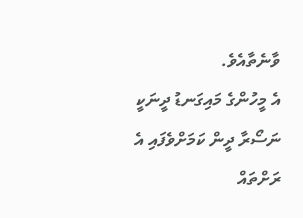ވާނެތާއެވެ.
އެ މީހުންގެ މައިގަނޑު ދީނަކީ ނަސޯރާ ދީން ކަމަށްވެފައި އެ ރަށްތައް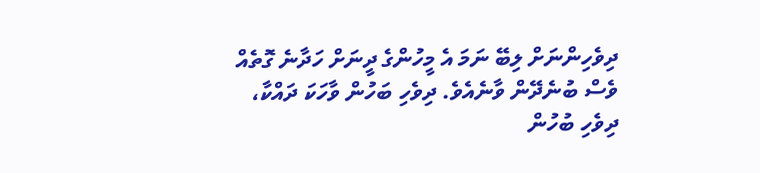ދިވެހިންނަށް ލިބޭ ނަމަ އެ މީހުންގެ ދީނަށް ހަދާނެ ގޮތެއް ވެސް ބުނެދޭން ވާނެއެވެ. ދިވެހި ބަހުން ވާހަކަ ދައްކާ، ދިވެހި ބުހުން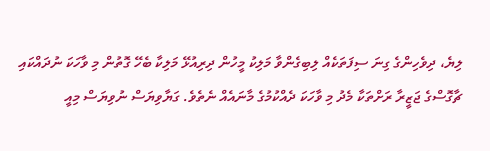ލިޔެ، ދިވެހިންގެ ގިނަ ސިފަތަކެއް ލިބިގެންވާ މަލިކު މީހުން ދިރިއުޅޭ މަލިކާ ބެހޭ ގޮތުން މި ވާހަކަ ނުދައްކައި ޗާގޮސްގެ ޖަޒީރާ ރަށްތަކާ މެދު މި ވާހަކަ ދެއްކުމުގެ މާނައެއް ނެތެވެ. ގަޔާވިޔަސް ނުވިޔަސް މިއީ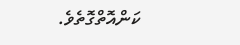ކަންއޮތްގޮތެވެ.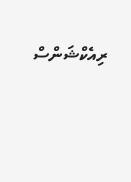ރިއެކްޝަންސް